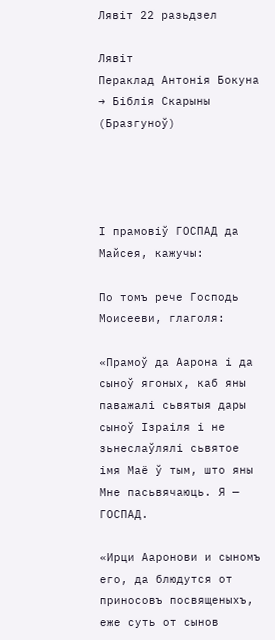Лявіт 22 разьдзел

Лявіт
Пераклад Антонія Бокуна → Біблія Скарыны (Бразгуноў)




І прамовіў ГОСПАД да Майсея, кажучы:

По томъ рече Господь Моисееви, глаголя:

«Прамоў да Аарона і да сыноў ягоных, каб яны паважалі сьвятыя дары сыноў Ізраіля і не зьнеслаўлялі сьвятое імя Маё ў тым, што яны Мне пасьвячаюць. Я — ГОСПАД.

«Ирци Ааронови и сыномъ его, да блюдутся от приносовъ посвященыхъ, еже суть от сынов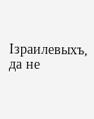Ізраилевыхъ, да не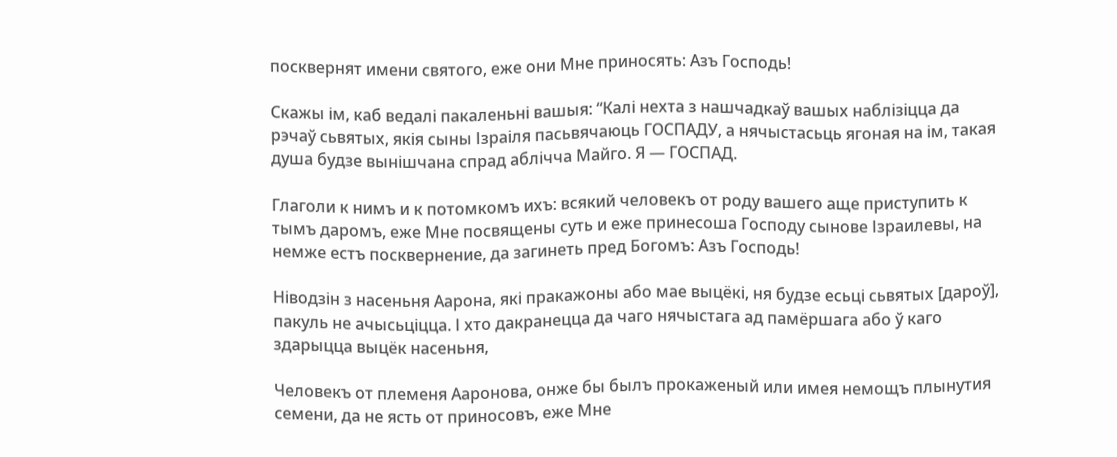посквернят имени святого, еже они Мне приносять: Азъ Господь!

Скажы ім, каб ведалі пакаленьні вашыя: “Калі нехта з нашчадкаў вашых наблізіцца да рэчаў сьвятых, якія сыны Ізраіля пасьвячаюць ГОСПАДУ, а нячыстасьць ягоная на ім, такая душа будзе вынішчана спрад аблічча Майго. Я — ГОСПАД.

Глаголи к нимъ и к потомкомъ ихъ: всякий человекъ от роду вашего аще приступить к тымъ даромъ, еже Мне посвящены суть и еже принесоша Господу сынове Ізраилевы, на немже естъ посквернение, да загинеть пред Богомъ: Азъ Господь!

Ніводзін з насеньня Аарона, які пракажоны або мае выцёкі, ня будзе есьці сьвятых [дароў], пакуль не ачысьціцца. І хто дакранецца да чаго нячыстага ад памёршага або ў каго здарыцца выцёк насеньня,

Человекъ от племеня Ааронова, онже бы былъ прокаженый или имея немощъ плынутия семени, да не ясть от приносовъ, еже Мне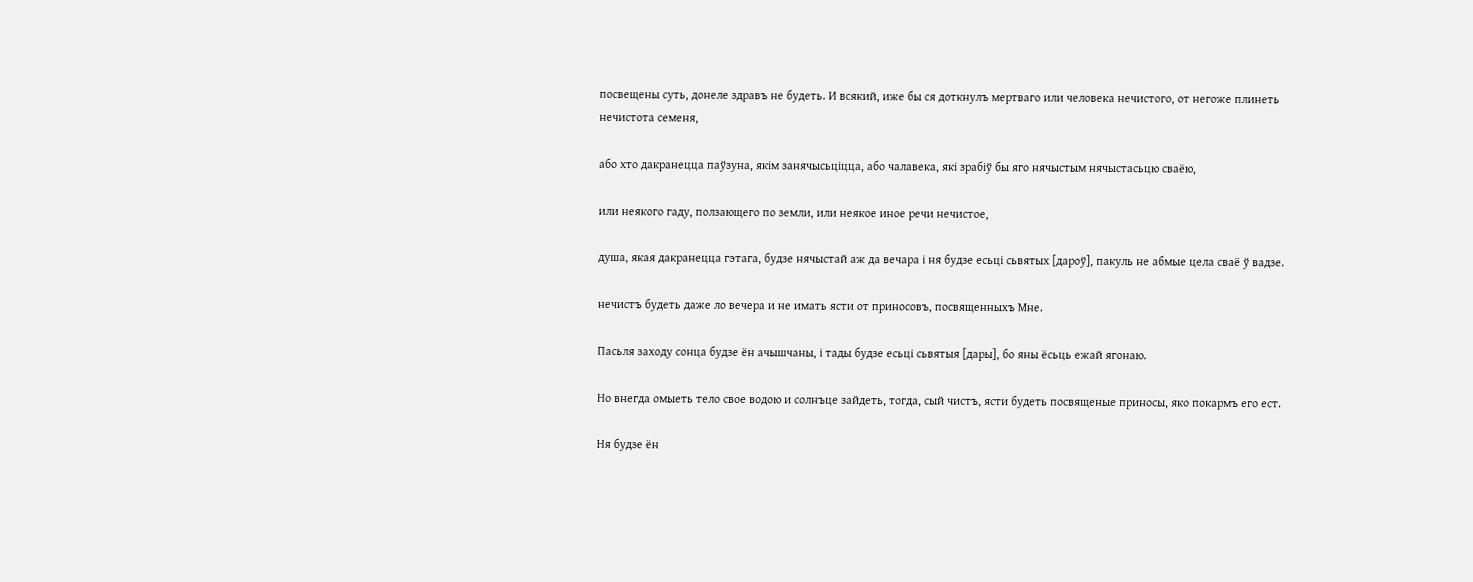посвещены суть, донеле здравъ не будеть. И всякий, иже бы ся доткнулъ мертваго или человека нечистого, от негоже плинеть нечистота семеня,

або хто дакранецца паўзуна, якім занячысьціцца, або чалавека, які зрабіў бы яго нячыстым нячыстасьцю сваёю,

или неякого гаду, ползающего по земли, или неякое иное речи нечистое,

душа, якая дакранецца гэтага, будзе нячыстай аж да вечара і ня будзе есьці сьвятых [дароў], пакуль не абмые цела сваё ў вадзе.

нечистъ будеть даже ло вечера и не имать ясти от приносовъ, посвященныхъ Мне.

Пасьля заходу сонца будзе ён ачышчаны, і тады будзе есьці сьвятыя [дары], бо яны ёсьць ежай ягонаю.

Но внегда омыеть тело свое водою и солнъце зайдеть, тогда, сый чистъ, ясти будеть посвященые приносы, яко покармъ его ест.

Ня будзе ён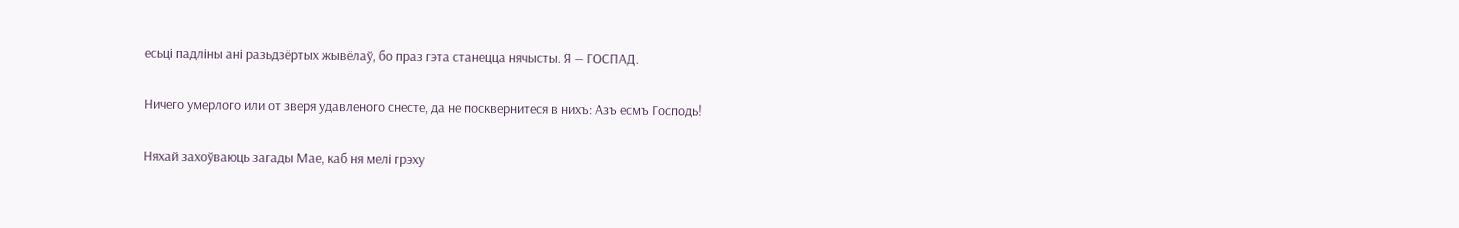есьці падліны ані разьдзёртых жывёлаў, бо праз гэта станецца нячысты. Я — ГОСПАД.

Ничего умерлого или от зверя удавленого снесте, да не посквернитеся в нихъ: Азъ есмъ Господь!

Няхай захоўваюць загады Мае, каб ня мелі грэху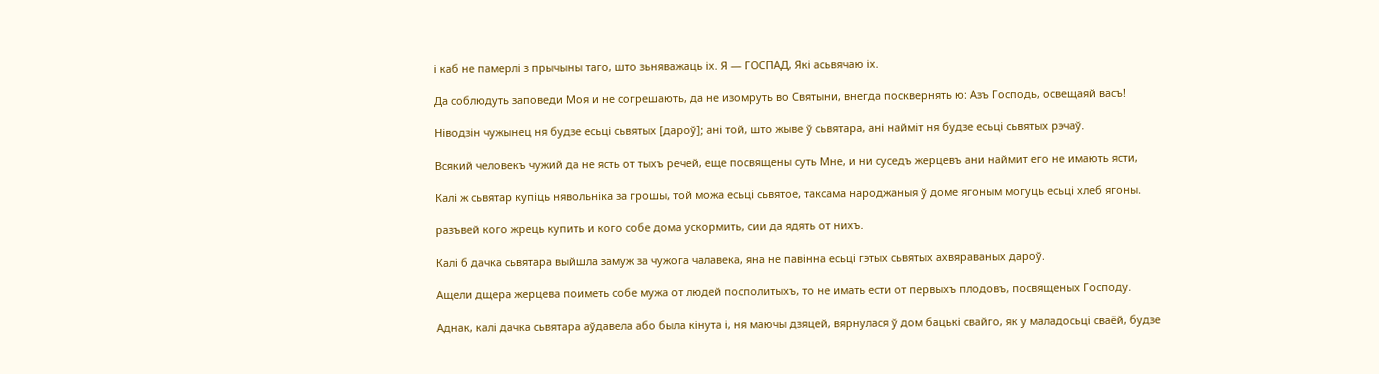і каб не памерлі з прычыны таго, што зьняважаць іх. Я — ГОСПАД, Які асьвячаю іх.

Да соблюдуть заповеди Моя и не согрешають, да не изомруть во Святыни, внегда посквернять ю: Азъ Господь, освещаяй васъ!

Ніводзін чужынец ня будзе есьці сьвятых [дароў]; ані той, што жыве ў сьвятара, ані найміт ня будзе есьці сьвятых рэчаў.

Всякий человекъ чужий да не ясть от тыхъ речей, еще посвящены суть Мне, и ни суседъ жерцевъ ани наймит его не имають ясти,

Калі ж сьвятар купіць нявольніка за грошы, той можа есьці сьвятое, таксама народжаныя ў доме ягоным могуць есьці хлеб ягоны.

разъвей кого жрець купить и кого собе дома ускормить, сии да ядять от нихъ.

Калі б дачка сьвятара выйшла замуж за чужога чалавека, яна не павінна есьці гэтых сьвятых ахвяраваных дароў.

Ащели дщера жерцева поиметь собе мужа от людей посполитыхъ, то не имать ести от первыхъ плодовъ, посвященых Господу.

Аднак, калі дачка сьвятара аўдавела або была кінута і, ня маючы дзяцей, вярнулася ў дом бацькі свайго, як у маладосьці сваёй, будзе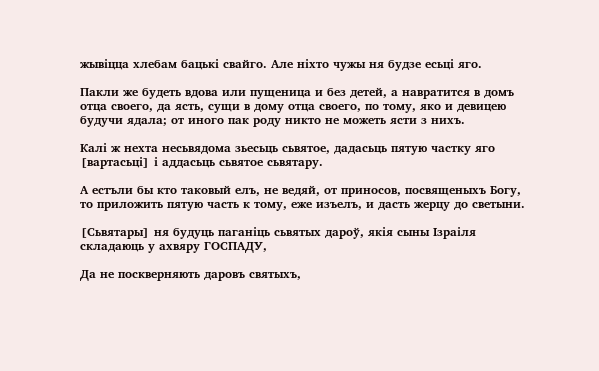жывіцца хлебам бацькі свайго. Але ніхто чужы ня будзе есьці яго.

Пакли же будеть вдова или пущеница и без детей, а навратится в домъ отца своего, да ясть, сущи в дому отца своего, по тому, яко и девицею будучи ядала; от иного пак роду никто не можеть ясти з нихъ.

Калі ж нехта несьвядома зьесьць сьвятое, дадасьць пятую частку яго [вартасьці] і аддасьць сьвятое сьвятару.

А естъли бы кто таковый елъ, не ведяй, от приносов, посвященыхъ Богу, то приложить пятую часть к тому, еже изъелъ, и дасть жерцу до светыни.

[Сьвятары] ня будуць паганіць сьвятых дароў, якія сыны Ізраіля складаюць у ахвяру ГОСПАДУ,

Да не поскверняють даровъ святыхъ,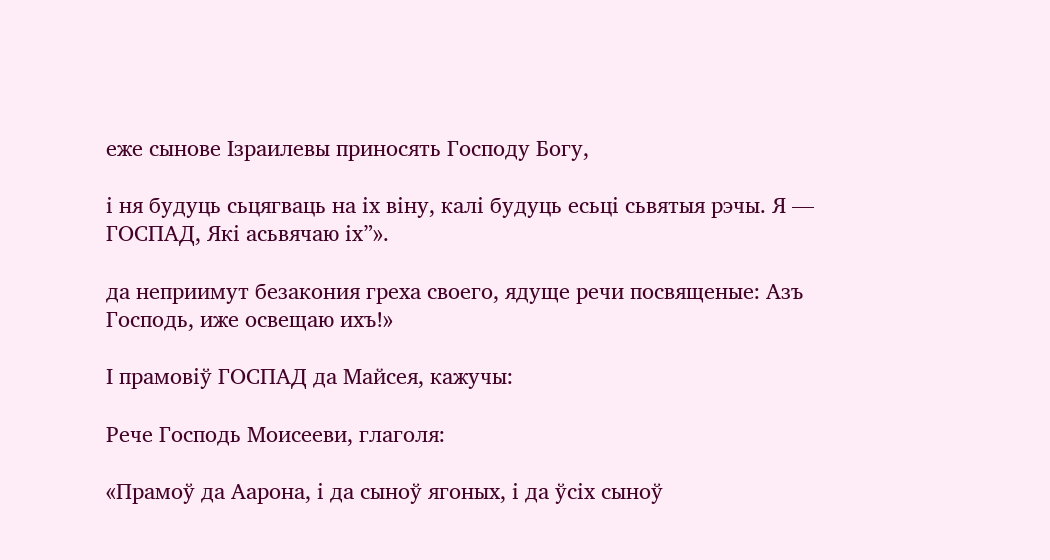еже сынове Ізраилевы приносять Господу Богу,

і ня будуць сьцягваць на іх віну, калі будуць есьці сьвятыя рэчы. Я — ГОСПАД, Які асьвячаю іх”».

да неприимут безакония греха своего, ядуще речи посвященые: Азъ Господь, иже освещаю ихъ!»

І прамовіў ГОСПАД да Майсея, кажучы:

Рече Господь Моисееви, глаголя:

«Прамоў да Аарона, і да сыноў ягоных, і да ўсіх сыноў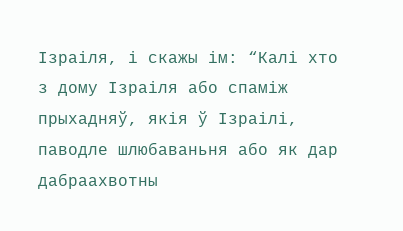Ізраіля, і скажы ім: “Калі хто з дому Ізраіля або спаміж прыхадняў, якія ў Ізраілі, паводле шлюбаваньня або як дар дабраахвотны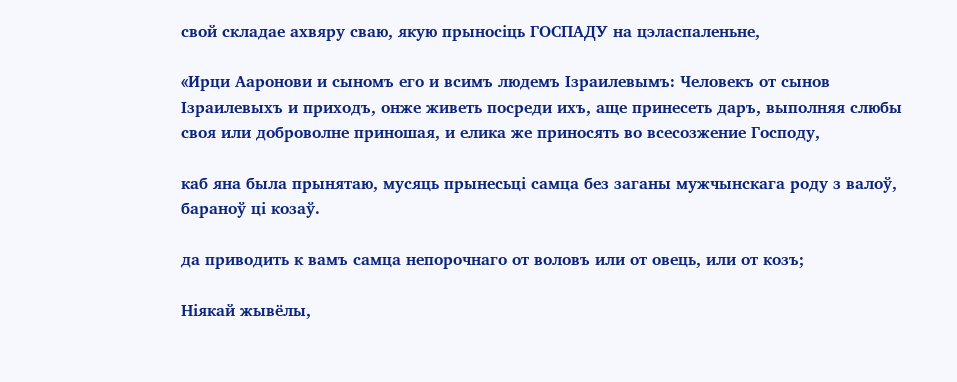свой складае ахвяру сваю, якую прыносіць ГОСПАДУ на цэласпаленьне,

«Ирци Ааронови и сыномъ его и всимъ людемъ Ізраилевымъ: Человекъ от сынов Ізраилевыхъ и приходъ, онже живеть посреди ихъ, аще принесеть даръ, выполняя слюбы своя или доброволне приношая, и елика же приносять во всесозжение Господу,

каб яна была прынятаю, мусяць прынесьці самца без заганы мужчынскага роду з валоў, бараноў ці козаў.

да приводить к вамъ самца непорочнаго от воловъ или от овець, или от козъ;

Ніякай жывёлы,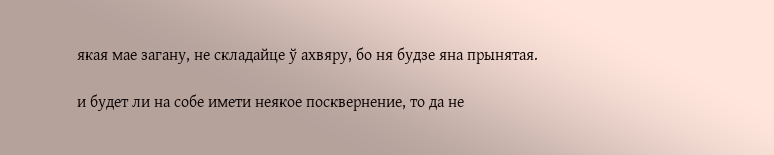якая мае загану, не складайце ў ахвяру, бо ня будзе яна прынятая.

и будет ли на собе имети неякое посквернение, то да не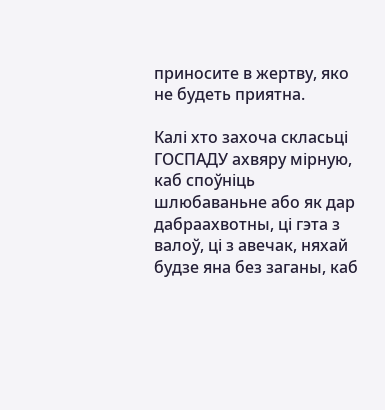приносите в жертву, яко не будеть приятна.

Калі хто захоча скласьці ГОСПАДУ ахвяру мірную, каб споўніць шлюбаваньне або як дар дабраахвотны, ці гэта з валоў, ці з авечак, няхай будзе яна без заганы, каб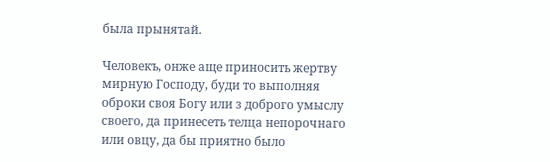была прынятай.

Человекъ, онже аще приносить жертву мирную Господу, буди то выполняя оброки своя Богу или з доброго умыслу своего, да принесеть телца непорочнаго или овцу, да бы приятно было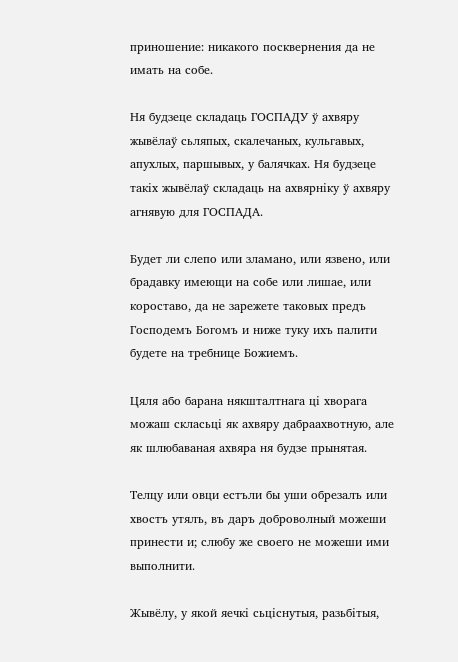приношение: никакого посквернения да не имать на собе.

Ня будзеце складаць ГОСПАДУ ў ахвяру жывёлаў сьляпых, скалечаных, кульгавых, апухлых, паршывых, у балячках. Ня будзеце такіх жывёлаў складаць на ахвярніку ў ахвяру агнявую для ГОСПАДА.

Будет ли слепо или зламано, или язвено, или брадавку имеющи на собе или лишае, или короставо, да не зарежете таковых предъ Господемъ Богомъ и ниже туку ихъ палити будете на требнице Божиемъ.

Цяля або барана някшталтнага ці хворага можаш скласьці як ахвяру дабраахвотную, але як шлюбаваная ахвяра ня будзе прынятая.

Телцу или овци естъли бы уши обрезалъ или хвостъ утялъ, въ даръ доброволный можеши принести и; слюбу же своего не можеши ими выполнити.

Жывёлу, у якой яечкі сьціснутыя, разьбітыя,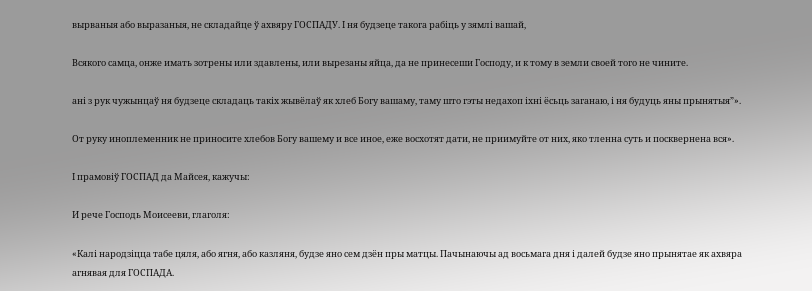вырваныя або выразаныя, не складайце ў ахвяру ГОСПАДУ. І ня будзеце такога рабіць у зямлі вашай,

Всякого самца, онже имать зотрены или здавлены, или вырезаны яйца, да не принесеши Господу, и к тому в земли своей того не чините.

ані з рук чужынцаў ня будзеце складаць такіх жывёлаў як хлеб Богу вашаму, таму што гэты недахоп іхні ёсьць заганаю, і ня будуць яны прынятыя”».

От руку иноплеменник не приносите хлебов Богу вашему и все иное, еже восхотят дати, не приимуйте от них, яко тленна суть и посквернена вся».

І прамовіў ГОСПАД да Майсея, кажучы:

И рече Господь Моисееви, глаголя:

«Калі народзіцца табе цяля, або ягня, або казляня, будзе яно сем дзён пры матцы. Пачынаючы ад восьмага дня і далей будзе яно прынятае як ахвяра агнявая для ГОСПАДА.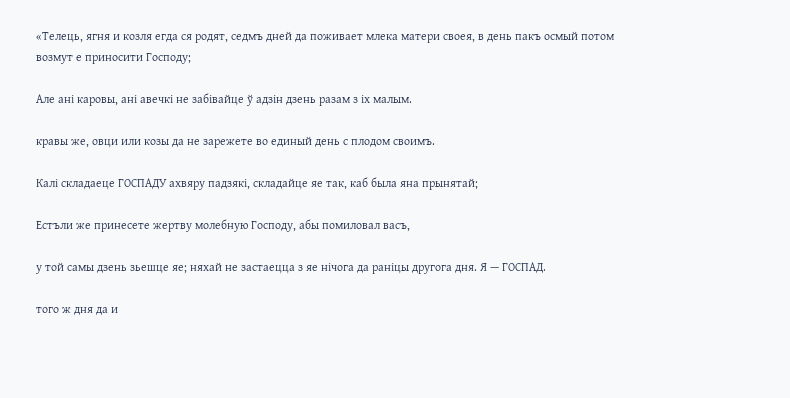«Телець, ягня и козля егда ся родят, седмъ дней да поживает млека матери своея, в день пакъ осмый потом возмут е приносити Господу;

Але ані каровы, ані авечкі не забівайце ў адзін дзень разам з іх малым.

кравы же, овци или козы да не зарежете во единый день с плодом своимъ.

Калі складаеце ГОСПАДУ ахвяру падзякі, складайце яе так, каб была яна прынятай;

Естъли же принесете жертву молебную Господу, абы помиловал васъ,

у той самы дзень зьешце яе; няхай не застаецца з яе нічога да раніцы другога дня. Я — ГОСПАД.

того ж дня да и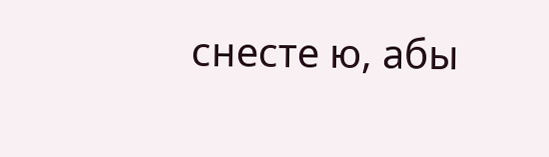снесте ю, абы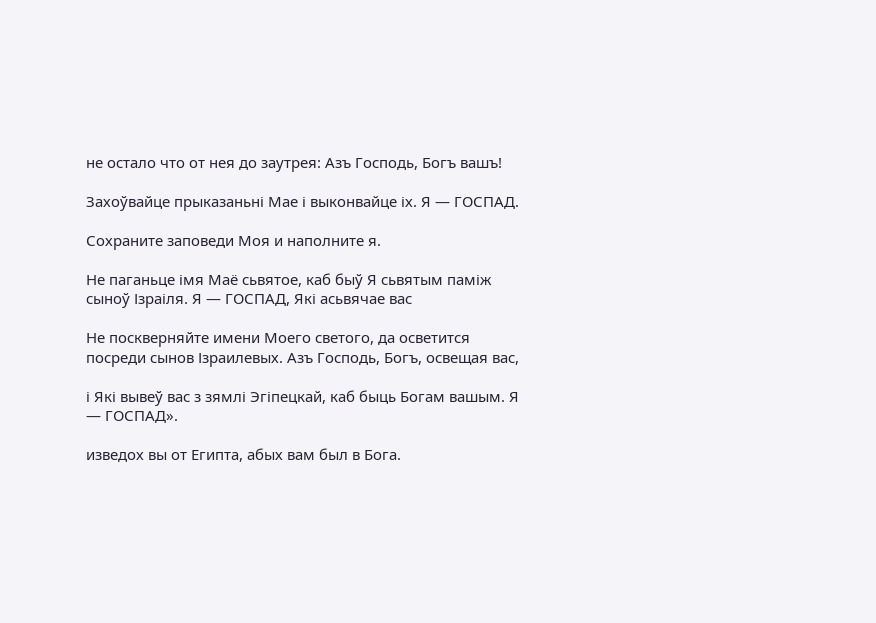не остало что от нея до заутрея: Азъ Господь, Богъ вашъ!

Захоўвайце прыказаньні Мае і выконвайце іх. Я — ГОСПАД.

Сохраните заповеди Моя и наполните я.

Не паганьце імя Маё сьвятое, каб быў Я сьвятым паміж сыноў Ізраіля. Я — ГОСПАД, Які асьвячае вас

Не поскверняйте имени Моего светого, да осветится посреди сынов Ізраилевых. Азъ Господь, Богъ, освещая вас,

і Які вывеў вас з зямлі Эгіпецкай, каб быць Богам вашым. Я — ГОСПАД».

изведох вы от Египта, абых вам был в Бога.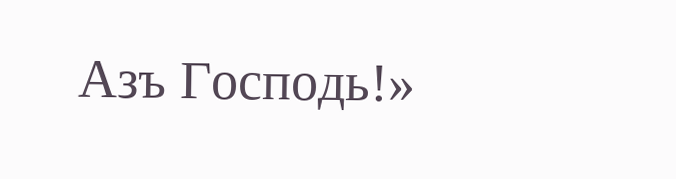Азъ Господь!»